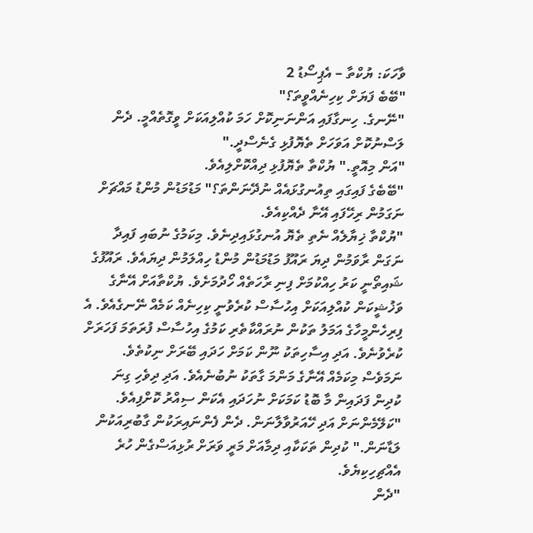ވާހަކަ: ޔުކްތާ – އެޕިސޯޑު 2
"ބޭބެ ފަޔަށް ކިހިނެއްވީތަ؟"
"ނޭނގެ. ހިނގާފައި އަންނަނިކޮށް ހަމަ ކުއްލިއަކަށް ވީގޮތެއްމީ. ދެން ލަސްނުކޮށް އަވަހަށް ތެޔޮފުޅި ގެނެސްދީ."
"އަން މިއޮތީ." ޔުކްތާ ތެޔޮފުޅި ދިއްކޮށްލިއެވެ.
"ބޭބެގެ ފައިގައި ތިއުނގުޅައެއް ނުދޭނަންތަ؟" މަޑުމަޑުން މުންޑު މައްޗަށް ނަގަމުން ރިހޭފައި އޭނާ ދެއްކިއެވެ.
"ޔުކްތާ ޚިޔާލެއް ނެތި ތެޔޮ އުނގުޅައިދިނެވެ. މިކަމުގެ ނުބައި ފައިދާ ނަގަން ރާވަމުން ދިޔަ ރައޫފު މަޑުމަޑުން މުންޑު ހިއްލަމުން ދިޔައެވެ. ރައޫފުގެ ޝައިތޯނީ ކަރު ހިއްކުމަށް ފިނި ރާހަތެއް ހޯދުމަށެވެ. ޔުކްތާއަށް އޭނާގެ ވަޚުޝީކަން ކުއްލިއަކަށް އިހުސާސް ކުރެވުނީ ކިހިނެއް ކަމެއް ނޭނގެއެވެ. އެ ފިރިހެންމީހާގެ އަމަލު ތަކުން ނުރައްކާތެރި ކަމުގެ އިހުސާސް ފުރަތަމަ ފަހަރަށް ކުރެވުނެވެ. އަދި އިސާހިތަކު ނޫން ކަމަށް ހަދައި ބޭރަށް ނިކުތެވެ. ނަމަވެސް މިކަމެއް އޭނާގެ މަންމަ ގާތަކު ނުބުނެއެވެ. އަދި ދިވެހި ގިނަ ކުދިން ފަދައިން މާ ބޮޑު ކަމަކަށް ނުހަދައި އެކަން ސިއްރު ކޮށްފިއެވެ.
"ކަލޭމެންނަށް އަދި ހޭއަރުވާލާނަން. ދެން ފެންނައިރަކުން ގާބުރިއަކުން ލަޑާނަން." ކުދިން ތަކަކާއި ދިމާއަށް މަރީ ވަރަށް ރުޅިއަސްގެން ހުރެ އެއްޗިހިކިޔެވެ.
"ދެން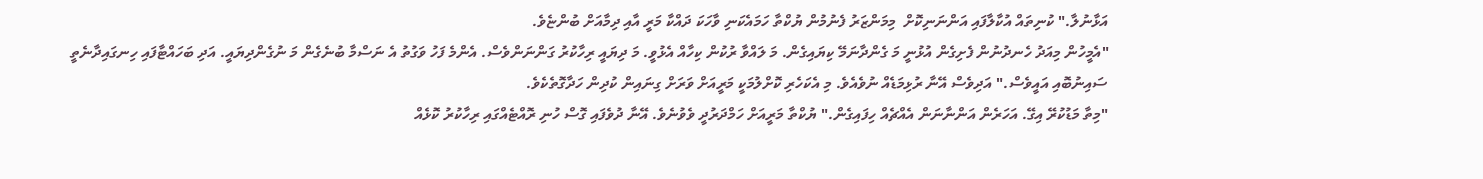އަޅާނުލާ." ކުނިތައް އުކާލާފައި އަންނަނިކޮށް  މިމަންޒަރު ފެނުމުން ޔުކްތާ ހަމައެކަނި ވާހަކަ ދައްކާ މަރީ އާއި ދިމާއަށް ބުންޏެވެ.
"އެމީހުން މިއަދު ހެނދުނުން ފެށިގެން އުޅުނީ މަ ގެންދާނަމޭ ކިޔައިގެން. މަ ލައްވާ ރުކުން ކިހާއް އެޅުވީ. މަ ދިޔައީ ރިހާކުރު ގަންނަންވެސް. އެންމެ ފަހު ވަގުތު އެ ނަސްމާ ބުނެގެން މަ ނުގެންދިޔައީ. އަދި ބަހައްޓާފައި ހިނގައިދާނެތީ ސައިނުބޮއި އައީވެސް." އަދިވެސް އޭނާ ރުޅިމަޑެއް ނުވެއެވެ. މި އެކަހެރި ކޮށްލުމަކީ މަރީއަށް ވަރަށް ގިނައިން ކުދިން ހަދާގޮތެކެވެ.
"މިތާ މަޑުކުރޭ އިގޭ. އަހަރެން އަންނާނަން އެއްޗެއް ހިފައިގެން." ޔުކްތާ މަރީއަށް ހަމްދަރުދީ ވެވުނެވެ. އޭނާ ދުވެފައި ގޮސް ހުނި ރޮއްޓެއްގައި ރިހާކުރު ކޮޅެއް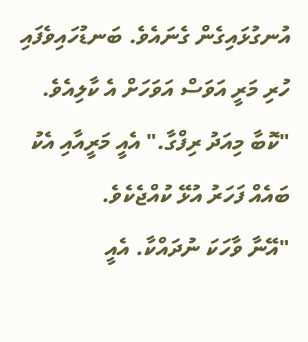އުނގުޅައިގެން ގެނައެވެ. ބަނޑުހައިވެފައި ހުރި މަރީ އަވަސް އަވަހަށް އެ ކާލިއެވެ.
"ކޮބާ މިއަދު ރިފްގާ." އެއީ މަރީއާއި އެކު ބައެއް ފަހަރު އުޅޭ ކުއްޖެކެވެ.
"އޭނާ ވާހަކަ ނުދައްކާ. އެއީ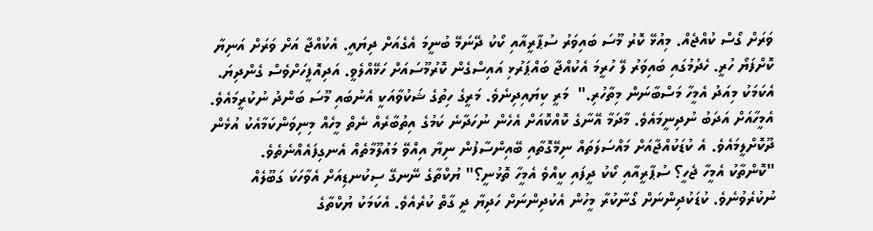ވަރަށް ގޯސް ކުއްޖެއް. މިއުޅޭ ކޮރު މޫސަ ބައިވަރު ސުޕާރީއާއި ކޯކު ދޭނަމޭ ބުނީމަ އެގެއަށް ދިޔައީ. އެކުއްޖާ އަށް ވަރަށް އަނިޔާ ކޮށްފަޔޯ ހުރީ. ހެދުމުގައި ބައިވަރު ލޭ ހުރީމަ އެކުއްޖާ ބައްޕަރުޅި އައިސްގެން ކޮރުމޫސައަށް ހަޅޭއްލެވީ. އަދިއޮފީހަށްވެސް ގެންދިޔަ. އެކަމަކު މިއަދު އެމީހާ މަސްބާނަން މިތާހުރި."  މަރީ ކިޔައިދިނެވެ. މަރީގެ ހިތުގެ ޝަކުވާއަކީ އެނުބައި މޫސަ ބަންދު ނުކުރީމައެވެ. އެމީހާއަށް އަދަބު ނުދިނީމައެވެ. މާދަމާ އޭނާގެ ކޮއްކޮއަށް އެހެން ނުހަދާނެ ކަމުގެ އިތުބާރެއް ނެތް މީހެއް މިނިވަންކަމާއެކު އުޅެން ދޫކޮށްލީމައެވެ. އެ ކުޑަކުއްޖާއަށް މައްސަލަތައް ނިމޭގޮތާއި ބޭއިންސާފުން ނިޔާ އިއްވޭ މައުލޫމާތެއް އެނގިފައެއްނެތެވެ.
"ކޮންތާކު އެމީހާ ޖެހީ؟ ސުޕާރީއާއި ކޯކު ދީފައި ކީއްވެ އެމީހާ ތޮޅުނީ؟" ޔުކްތާގެ ނޭނގޭ ސިކުނޑިއަށް އެވާހަކަ ގަބޫލެއް ނުކުރެވުނެވެ. ކުޑަކުދިންނަށް ގޯނާކުރާ މީހުން އެކުދިންނަށް ހަދިޔާ ދީ ގާތް ކުރެއެވެ. އެކަމަކު ޔުކްތާގެ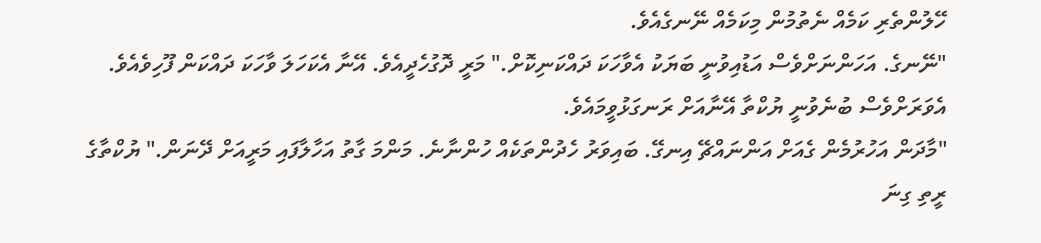ހޭލުންތެރި ކަމެއް ނެތުމުން މިކަމެއް ނޭނގެއެވެ.
"ނޭނގެ. އަހަންނަށްވެސް އަޑުއިވުނީ ބަޔަކު އެވާހަކަ ދައްކަނިކޮށް." މަރީ ދޮގުހެދީއެވެ. އޭނާ އެކަހަލަ ވާހަކަ ދައްކަން ފޫހިވެއެވެ. އެވަރަށްވެސް ބުނެވުނީ ޔުކްތާ އޭނާއަށް ރަނގަޅުވީމައެވެ.
"މާދަން އަހުރުމެން ގެއަށް އަންނައްޗޭ އިނގޭ. ބައިވަރު ހެދުންތަކެއް ހުންނާނެ. މަންމަ ގާތު އަހާލާފައި މަރީއަށް ދޭނަން." ޔުކްތާގެ ރީތި ގިނަ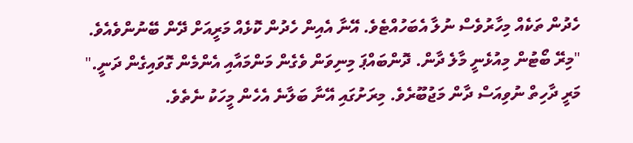ހެދުން ތަކެއް މިހާރުވެސް ނުލާ އެބަހުއްޓެވެ. އޭނާ އެއިން ހެދުން ކޮޅެއް މަރީއަށް ދޭން ބޭނުންވެއެވެ.
"މިރޭ ބޯޓުން މިއުޅެނީ މާލެ ދާން. ދޮންބައްޕަ މިނިވަން ވެގެން މަންމައާއި އެންމެން ގޮވައިގެން ދަނީ." މަރީ ދާހިތް ނުވިއަސް ދާން މަޖުބޫރެވެ. މިރަށުގައި އޭނާ ބަލާނެ އެހެން މީހަކު ނެތެވެ.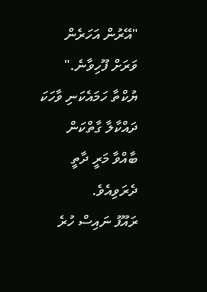"އޭރުން އަހަރެން ވަރަށް ފޫހިވާނެ." ޔުކްތާ ހަމައެކަނި ވާހަކަ ދައްކާލާ ގާތްކަން ބާއްވާ މަރީ ދާތީ ދެރަވިއެވެ.
ރައޫފު ނައިސް ހުރެ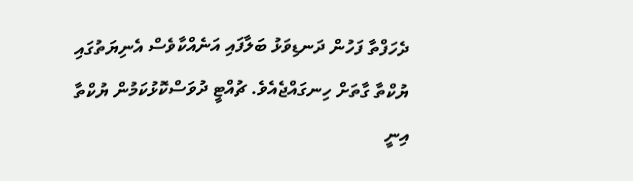ދެހަފްތާ ފަހުން ދަނޑިވަޅު ބަލާފައި އަނެއްކާވެސް އެނިޔަތުގައި ޔުކްތާ ގާތަށް ހިނގައްޖެއެވެ. ޗުއްޓީ ދުވަސްކޮޅުކަމުން ޔުކްތާ އިނީ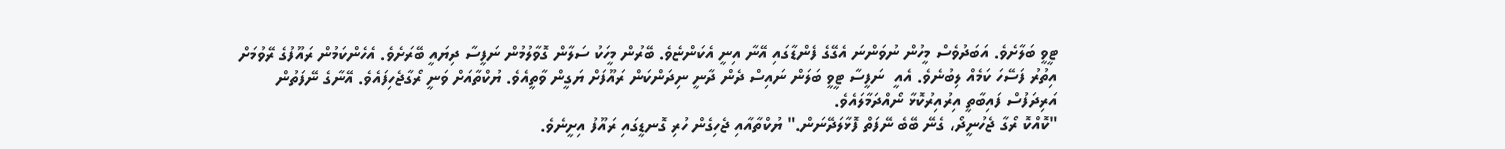ޓީވީ ބަލާށެވެ. އަބަދުވެސް މީހުން ނުވަންނަ އެގޭގެ ފެންޑާގައި އޭނާ އިނީ އެކަންޏެވެ. ބޭރުން މީހަކު ސަލާން ގޮވާލުމުން ނަފީސާ ދިޔައީ ބޭރަށެވެ. އެހެންކަމުން ރައޫފުގެ ރޭވުމަށް އިތުރު ފަސޭހަ ކަމެއް ލިބުނެވެ. އެއީ  ނަފީސާ ޓީވީ ބަލަން ނައިސް ދެން ދާނީ ނިދަންކަން ރައޫފަށް ޔަގީން ވާތީއެވެ. ޔުކްތާއަށް ވަނީ ރޯގާޖެހިފައެވެ. އޭނާގެ ނޭފަތުން އަރިދަފުސް ފައިބާތީ އިރުއިރުކޮޅާ ނޯއްދަމާލައެވެ.
"ކޮއްކޮ ރޯގާ ޖެހުނީދޯ، ގެނޭ ބޭބެ ނޭފަތް ފޮޅާލަދޭނަން." ޔުކްތާއާއި ޖެހިގެން ހުރި ގޮނޑީގައި ރައޫފު އިށީނެވެ.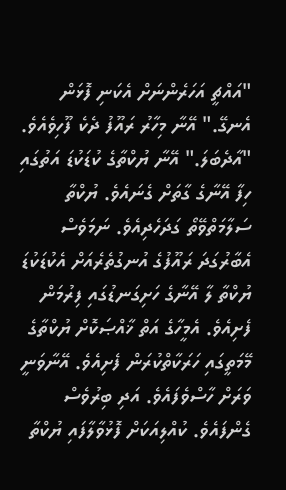"އައްޗީ އަހަރެންނަށް އެކަނި ފޮޅަން އެނގޭ." އޭނާ މިހާރު ރައޫފު ދެކެ ފޫހިވެއެވެ.
"އާދެބަލަ." އޭނާ ޔުކްތާގެ ކުޑަކުޑަ އަތުގައި ހިފާ އޭނާގެ ގާތަށް ގެނައެވެ. ޔުކްތާ ސަލާމަތްވޭތޯ ގަދަހެދިއެވެ. ނަމަވެސް އެބާރުގަދަ ރައޫފުގެ އުނގުތެރެއަށް އެކުޑަކުޑަ ޔުކްތާ ލާ އޭނާގެ ހަށިގަނޑުގައި ފިރުމަން ފެށިއެވެ. އެމީހާގެ އަތް ޚާއްޞަކޮށް ޔުކްތާގެ މޭމަތީގައި ހަރަކާތްކުރަން ފެށިއެވެ. އޭނާވަނީ ވަރަށް ހާސްވެފައެވެ. އަދި ބިރުވެސް ގެންފައެވެ. ކުއްލިއަކަށް ފޮޅުވާލާފައި ޔުކްތާ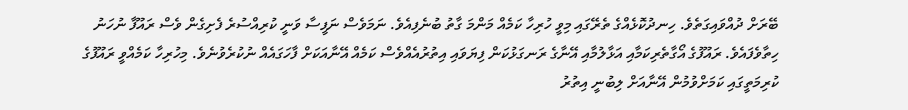ބޭރަށް ދުއްވައިގަތެވެ. ހިނދުކޮޅެއްގެ ތެރޭގައި މިވީ ހުރިހާ ކަމެއް މަންމަ ގާތު ބުނެފިއެވެ. ނަމަވެސް ނަފީސާ ވަނީ ކުރިއްސުރެ ފެށިގެން ވެސް ރައޫފާ ނުހަނު ހިތާވެފައެވެ. ރައޫފުގެ އޯގާތެރިކަމާއި އަޅާލުމާއި އޭނާގެ ރަނގަޅުކަން ފިޔަވައި އިތުރުއެއްވެސް ކަމެއް އޭނާއަކަށް ފާހަގައެއް ނުކުރެވުނެވެ. މިހުރިހާ ކަމެއްވީ ރައޫފުގެ ކުރިމަތީގައި ކަމަށްވުމުން އޭނާއަށް ލިބުނީ އިތުރު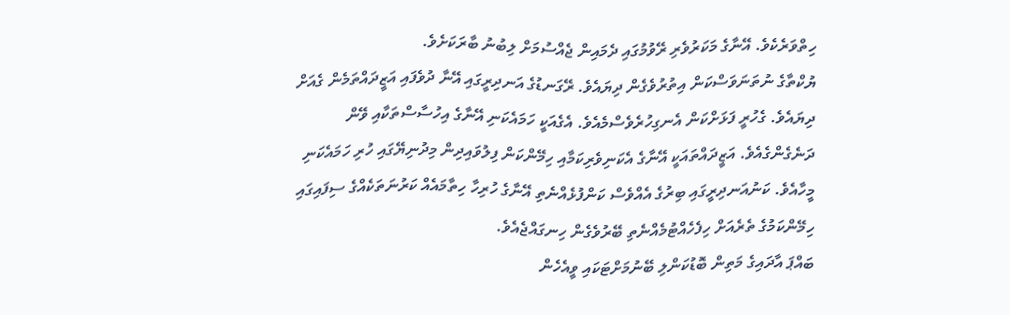ހިތްވަރެކެވެ. އޭނާގެ މަކަރުވެރި ރޭވުމުގައި ދެމައިން ޖެއްސުމަށް ލިބުނު ބާރަކަށެވެ.
ޔުކްތާގެ ނުތަނަވަސްކަން އިތުރުވެގެން ދިޔައެވެ. ރޭގަނޑުގެ އަނދިރީގައި އޭނާ ދުވެފައި އަޒީދައްތަމެން ގެއަށް ދިޔައެވެ. ގެހުރީ ފަޅަށްކަން އެނގިހުރެވެސްމެއެވެ. އެގެއަކީ ހަމައެކަނި އޭނާގެ އިހުސާސްތަކާއި ވޭން ދަނެގެންގެއެވެ. އަޒީދައްތައަކީ އޭނާގެ އެކަނިވެރިކަމާއި ހިމޭންކަން ފިލުވައިދިން މިދުނިޔޭގައި ހުރި ހަމައެކަނި މީހާއެވެ. ކަނުއަނދިރީގައި ބިރުގެ އެއްވެސް ކަންފުޅެއްނެތި އޭނާގެ ހުރިހާ ހިތާމައެއް ކަރުނަތަކެއްގެ ސިފައިގައި ހިމޭންކަމުގެ ތެރެއަށް ހިފެހެއްޓުމެއްނެތި ބޭރުވެގެން ހިނގައްޖެއެވެ.
ބައްޕަ އާދައިގެ މަތިން ބޮޑުކަންލި ބޭނުމަށްޓަކައި ވީއެހެން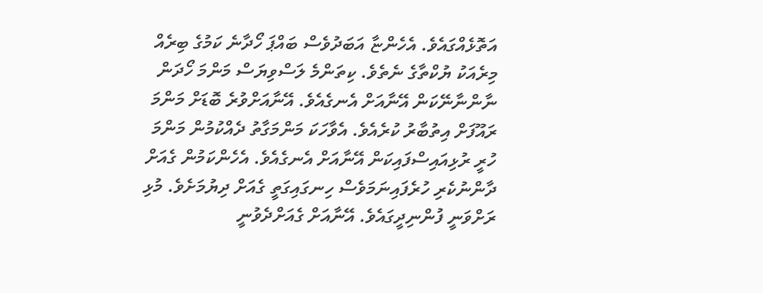އަތޮޅެއްގައެވެ. އެހެންޏާ އަބަދުވެސް ބައްޕަ ހޯދާނެ ކަމުގެ ބިރެއް މިރެއަކު ޔުކްތާގެ ނެތެވެ. ކިތަންމެ ލަސްވިޔަސް މަންމަ ހޯދަން ނާންނާނޭކަން އޭނާއަށް އެނގެއެވެ. އޭނާއަށްވުރެ ބޮޑަށް މަންމަ ރައޫފަށް އިތުބާރު ކުރެއެވެ. އެވާހަކަ މަންމަގާތު ދެއްކުމުން މަންމަ ހުރީ ރުޅިއައިސްފައިކަން އޭނާއަށް އެނގެއެވެ. އެހެންކަމުން ގެއަށް ދާންނުކެރި ހުރެފައިނަމަވެސް ހިނގައިގަތީ ގެއަށް ދިޔުމަށެވެ. މުޅި ރަށްވަނީ ފުންނިދީގައެވެ. އޭނާއަށް ގެއަށްދެވުނީ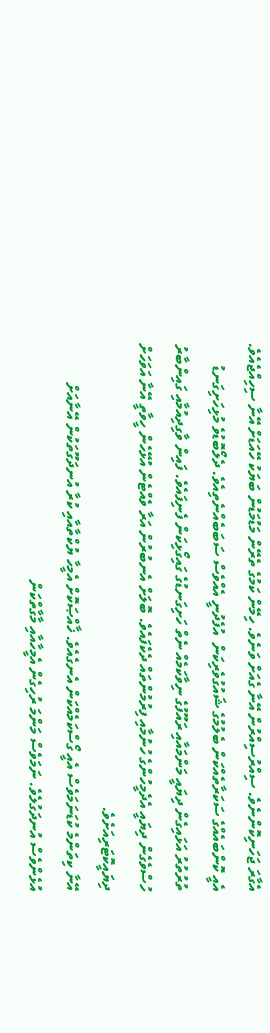އެގާރަ ޖަހަނިކޮންނެވެ. ސިއްރުސިއްރުން އޭނާ ގެއަށް ވަނެވެ. ހިމޭން ކަމުގެ ތެރޭން މަޑުމަޑުން ބަޔަކު ހޭއަޑަށް އޭނާ ސިހިއްޖެއެވެ. އެއީ ކޮންބައެއްގެ ސަކަރާތެއްކަން ބެލުމުގެ ޝައުގުވެރިކަން  އުފެދުނީ އެއްވެސް ސަބަބެއްނެތިއެވެ. ދެލޯބޮޑުވެ މުޅިހަށިގަނޑު ތުރުތުރު އަޅައިގެން ދިޔައީ މަންމައާއި ރައޫފުގެ ނިވާކަމެއް ނެތް ހަށިގަނޑުގެ ގައިގޯޅިކަން ފެނިފައެވެ. ފައިން ވާގިދިއުމާއި ގައިންބާރު ހުސްވެގެން ދިޔައީ އެދެމީހުންގެ ހުނުމާއި ފިރުމުންތައް ދެކެފައެވެ. ބޮލަށް އެނބުރުން އަރާ ވެއްޓެން އުޅޭހެން ހީވާތީ އޭނާ އަވަހަށް ދިޔައީކޮޓަރިއަށެވެ.
އޭނާ ކިތަންމެ ކުޑަނަމަވެސް އެއީ ގޯސްކަމެއްކަން އެނގެއެވެ. ޚާއްޞަކޮށް އެމީހާ ޔުކްތާއާއި ކުރާ އުނދަގޫތަކުން އޭނާއަށް އުޅެންވެސް އުނދަގުލެވެ. ނަމަވެސް މަންމަ ރުހިގެން އެމީހާއާއި މާގާތްކަން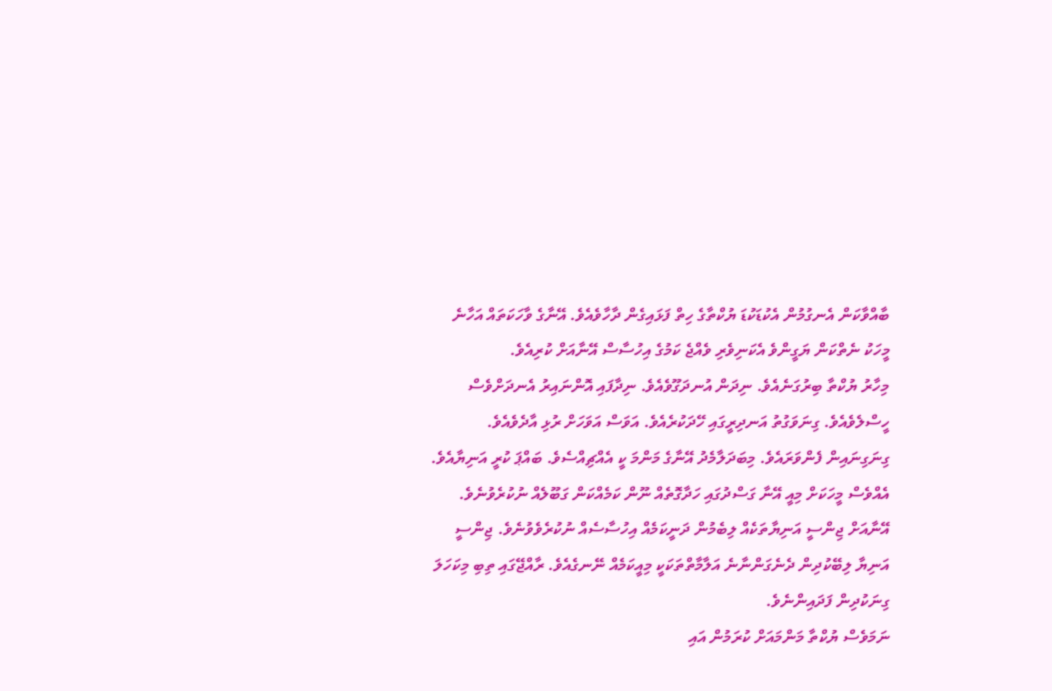ބާއްވާކަން އެނގުމުން އެކުޑަކުޑަ ޔުކްތާގެ ހިތް ފަޅައިގެން ދާހާވެއެވެ. އޭނާގެ ވާހަކަތައް އަހާނެ މީހަކު ނެތްކަން ޔަގީންވެ އެކަނިވެރި ވެއްޖެ ކަމުގެ އިހުސާސް އޭނާއަށް ކުރިއެވެ.
މިހާރު ޔުކްތާ ބިރުގަނެއެވެ. ނިދަން އުނދަގޫވެއެވެ. ނިދާފައި އޮންނައިރު އެނދަށްވެސް ހީސްލެވެއެވެ. ގިނަވަގުތު އަނދިރީގައި ހޭދަކުރެއެވެ. އަވަސް އަވަހަށް ރުޅި އާދެވެއެވެ. ގިނަގިނައިން ފެންވަރައެވެ. މިބަދަލާމެދު އޭނާގެ މަންމަ ކީ އެއްޗިއްސެވެ. ބައްޕަ ކުރީ އަނިޔާއެވެ. އެއްވެސް މީހަކަށް މިއީ އޭނާ ގަސްދުގައި ހަދާގޮތެއް ނޫން ކަމެއްކަން ގަބޫލެއް ނުކުރެވުނެވެ. އޭނާއަށް ޖިންސީ އަނިޔާތަކެއް ލިބެމުން ދަނީކަމެއް އިހުސާސެއް ނުކުރެވެވުނެވެ. ޖިންސީ އަނިޔާ ލިބޭކުދިން ދެނެގަންނާނެ އަލާމާތްތަކަކީ މިއީކަމެއް ނޭނގެއެވެ. ރާއްޖޭގައި ތިބި މިކަހަލަ ގިނަކުދިން ފަދައިންނެވެ.
ނަމަވެސް ޔުކްތާ މަންމައަށް ކުރަމުން އައި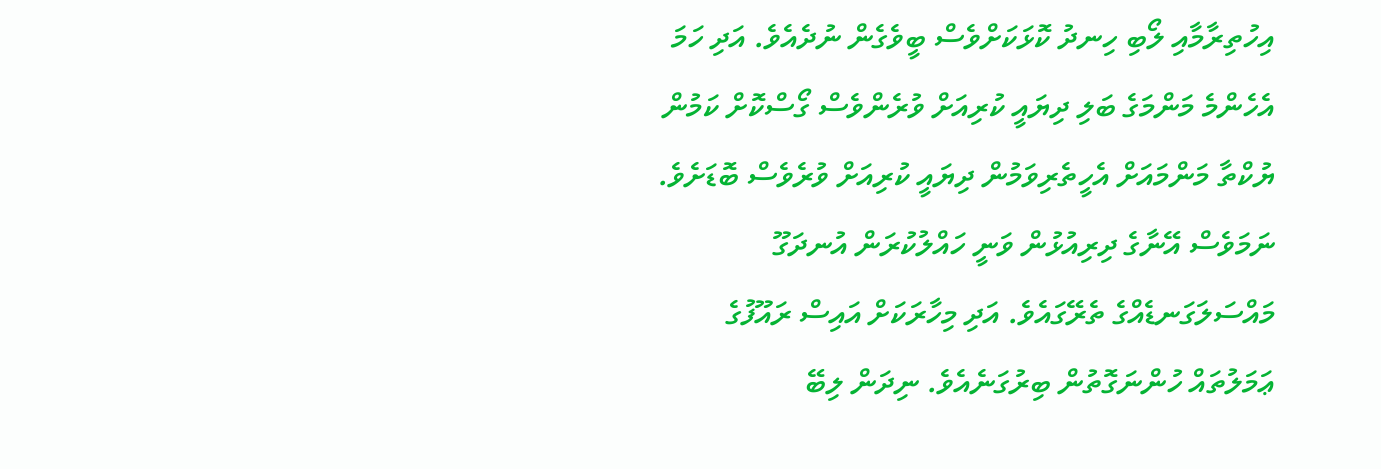އިހުތިރާމާއި ލޯބި ހިނދު ކޮޅަކަށްވެސް ބީވެގެން ނުދެއެވެ. އަދި ހަމަ އެހެންމެ މަންމަގެ ބަލި ދިޔައީ ކުރިއަށް ވުރެންވެސް ގޯސްކޮށް ކަމުން ޔުކްތާ މަންމައަށް އެހީތެރިވަމުން ދިޔައީ ކުރިއަށް ވުރެވެސް ބޮޑަށެވެ. ނަމަވެސް އޭނާގެ ދިރިއުޅުން ވަނީ ހައްލުކުރަން އުނދަގޫ މައްސަލަގަނޑެއްގެ ތެރޭގައެވެ. އަދި މިހާރަކަށް އައިސް ރައޫފުގެ ޢަމަލުތައް ހުންނަގޮތުން ބިރުގަނެއެވެ. ނިދަން ލިބޭ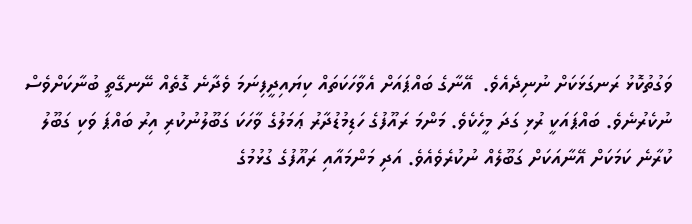ވަގުތުކޮޅު ރަނގަޅަކަށް ނުނިދެއެވެ.  އޭނާގެ ބައްޕައަށް އެވާހަކަތައް ކިޔައިދީފިނަމަ ވެދާނެ ގޮތެއް ނޭނގޭތީ ބުނާކަށްވެސް ނުކެރުނެވެ. ބައްޕައަކީ ރުޅި ގަދަ މީހެކެވެ. މަންމަ ރައޫފުގެ ހަޑިމުޑުދާރު ޢަމަލުގެ ވާހަކަ ގަބޫލުނުކުރި އިރު ބައްޕަ ވަކި ގަބޫލު ކުރާނެ ކަމަކަށް އޭނާއަކަށް ގަބޫލެއް ނުކުރެވެއެވެ. އަދި މަންމައާއި ރައޫފުގެ ގުޅުމުގެ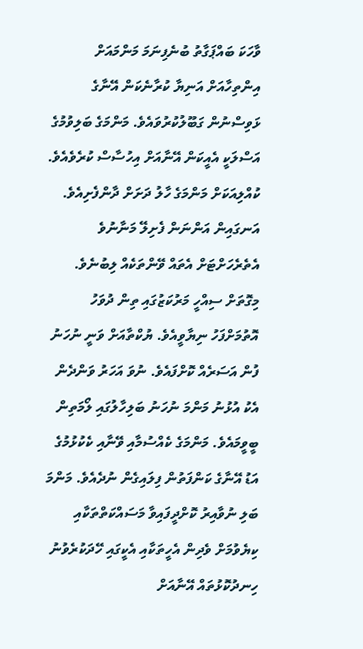ވާހަކަ ބައްޕަގާތު ބުނެފިނަމަ މަންމައަށް އިންތިހާއަށް އަނިޔާ ކުރާނެކަން އޭނާގެ ޅަވިސްނުން ގަބޫލުކުރުވައެވެ. މަންމަގެ ބަލިވުމުގެ އަސްލަކީ އެއީކަން އޭނާއަށް އިހުސާސް ކުރެވެއެވެ.
ކުއްލިއަކަށް މަންމަގެ ހާލު ދަށަށް ދާންފެށިއެވެ. އަނގައިން އަންނަން ފެށިލޭ މަނާނުވެ އެތެރެހަށްޓަށް އެތައް ވޭންތަކެއް ލިބުނެވެ. މިގޮތަށް ސިއްހީ މަރުކަޒުގައި ތިން ދުވަހު އޮތުމަށްފަހު ނިޔާވީއެވެ. ޔުކްތާއަށް ވަނީ ނުހަނު ފުން އަސަރެއް ކޮށްފައެވެ. ނުވަ އަހަރު ވަންދެން އެކު އުޅުނު މަންމަ ނުހަނު ބަލިހާލުގައި ލޯމަތިން ބީވީމައެވެ. މަންމަގެ ކެއްސުމާއި ވޭނާއި ކެކުޅުމުގެ އަޑު އޭނާގެ ކަންފަތުން ފިލައިގެން ނުދެއެވެ. މަންމަ ބަލި ނުވާއިރު ކޮށްދީފައިވާ މަސައްކަތްތަކާއި ކިޔެވުމަށް ވެދިން އެހީތަކާއި އެކީގައި ހޭދަކުރެވުނު ހިނދުކޮޅުތައް އޭނާއަށް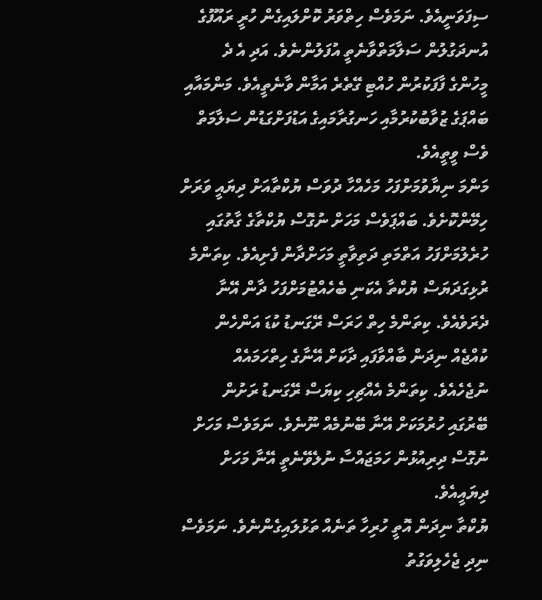ސިފަވަނީއެވެ. ނަމަވެސް ހިތްވަރު ކޮށްލައިގެން ހުރީ ރައޫފުގެ އުނދަގުލުން ސަލާމަތްވާނެތީ އުފަލުންނެވެ. އަދި އެ ދެ މީހުންގެ ފާފަކުރުން ހުއްޓި ގޭތެރެ އަމާން ވާނެތީއެވެ. މަންމައާއި ބައްޕަގެ ޒުވާބުކުރުމާއި ހަނގުރާމައިގެ އަޑުފަށްގަޑުން ސަލާމަތް ވެސް ވީތީއެވެ.
މަންމަ ނިޔާވުމަށްފަހު މަހެއްހާ ދުވަސް ޔުކްތާއަށް ދިޔައީ ވަރަށް ހިމޭންކޮށެވެ. ބައްޕަވެސް މަހަށް ނުގޮސް ޔުކްތާގެ ގާތުގައި ހުރެލުމަށްފަހު އަތްމަތި ދަތިވާތީ މަހަށްދާން ފެށިއެވެ. ކިތަންމެ ރުޅިގަދަޔަސް ޔުކްތާ އެކަނި ބެހެއްޓުމަށްފަހު ދާން އޭނާ ދެރަވެއެވެ. ކިތަންމެ ހިތް ހަރަސް ރޭގަނޑު ކުޑަ އަންހެން ކުއްޖެއް ނިދަން ބާއްވާފައި ދާކަށް އޭނާގެ ހިތްހަމައެއް ނުޖެހެއެވެ. ކިތަންމެ އެއްޗިހި ކިޔަސް ރޭގަނޑު ރަށުން ބޭރުގައި ހުރުމަކަށް އޭނާ ބޭނުމެއް ނޫނެވެ. ނަމަވެސް މަހަށް ނުގޮސް ދިރިއުޅުން ހަމަޖައްސާ ނުލެވޭނެތީ އޭނާ މަހަށް ދިޔައީއެވެ.
ޔުކްތާ ނިދަން އޮތީ ހުރިހާ ތަނެއް ތަޅުލައިގެންނެވެ. ނަމަވެސް ނިދި ޖެހެލިވަގުތު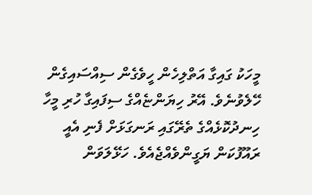މީހަކު ގައިގާ އަތްލިހެން ހީވެގެން ސިއްސައިގެން ހޭލެވުނެވެ. އޭރު ހިޔަންޏެއްގެ ސިފައިގާ ހުރި މީހާ ހިނދުކޮޅެއްގެ ތެރޭގައި ރަނގަޅަށް ފެނި އެއީ ރައޫފުކަން ޔަގީންވެއްޖެއެވެ. ހަޅޭލަވަން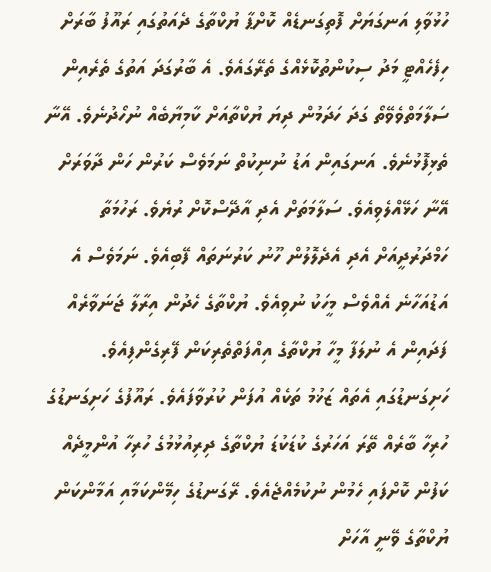ހުޅުވާލި އަނގަޔަށް ފޮތިގަނޑެއް ކޮށްޕާ ޔުކްތާގެ ދެއަތުގައި ރައޫފު ބާރަށް ހިފެހެއްޓީ މަދު ސިކުންތުކޮޅެއްގެ ތެރޭގައެވެ. އެ ބާރުގަދަ އަތުގެ ތެރެއިން ސަލާމަތްވެވޭތޯ ގަދަ ހަދަމުން ދިޔަ ޔުކްތާއަށް ކާމިޔާބެއް ނުހޯދުނެވެ. އޭނާ ތެޅިފޮޅުނެވެ. އަނގައިން އަޑު ނުނިކުތް ނަމަވެސް ކަރުން ހަން ދާވަރަށް އޭނާ ހަޅޭއްލެވިއެވެ. ސަލާމަތަށް އެދި އާދޭސްކޮށް ރުޔެވެ. ރަހުމަތާ ހަމްދަރުދީއަށް އެދި އެދެލޮލުން ހޫނު ކަރުނަތައް ފޭބިއެވެ. ނަމަވެސް އެ އަޑުއަހާނެ އެއްވެސް މީހަކު ނުވިއެވެ. ޔުކްތާގެ ހެދުން އިރާލާ ޖަނަވާރެއް ފަދައިން އެ ނުލަފާ މީހާ ޔުކްތާގެ އިއްފަތްތެރިކަން ފޭރިގެންފިއެވެ. ހަށިގަނޑުގައި އެތައް ޒަޚުމު ތަކެއް އުފަން ކުރުވާފައެވެ. ރައޫފުގެ ހަށިގަނޑުގެ ހުރިހާ ބާރެއް ތޭރަ އަހަރުގެ ކުޑަކުޑަ ޔުކްތާގެ ދިރިއުޅުމުގެ ހުރިހާ އުންމީދެއް ކަފުން ކޮށްފައި ހެމުން ނުކުމެއްޖެއެވެ. ރޭގަނޑުގެ ހިމޭންކަމާއި އަމާންކަން ޔުކްތާގެ ވޭނީ އާހަށް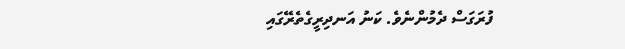ފުރަގަސް ދެމުންނެވެ. ކަނު އަނދިރީގެތެރޭގައި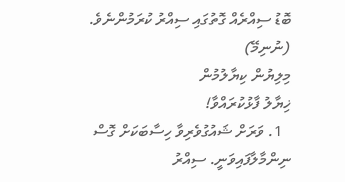ބޮޑު ސިއްރެއް ގޮތުގައި ސިއްރު ކުރަމުންނެވެ.
(ނުނިމޭ)
މިލިޔުން ކިޔާލުމުން
ޚިޔާލު ފާޅުކުރައްވާ!
  1. ވަރަށް ޝައުގުވެރިވާ ހިސާބަކަށް ގޮސް ނިންމާލާފައިވަނީ. ސިއްރު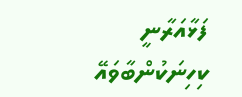ފަޅާއަރާނީ ކިހިނަކުންބާވައޭ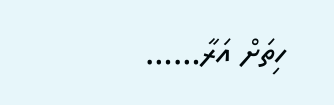ހިތަށް އަރާ……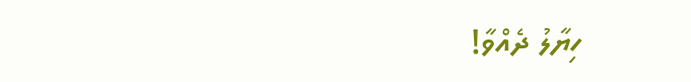ހިޔާލު ދެއްވާ!